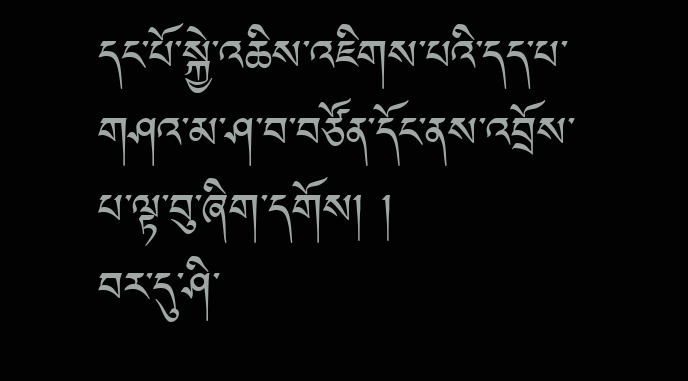དང་པོ་སྐྱེ་འཆིས་འཇིགས་པའི་དད་པ་གཤའ་མ་ཤ་བ་བཙོན་དོང་ནས་འབྲོས་པ་ལྟ་བུ་ཞིག་དགོས། །
བར་དུ་ཤི་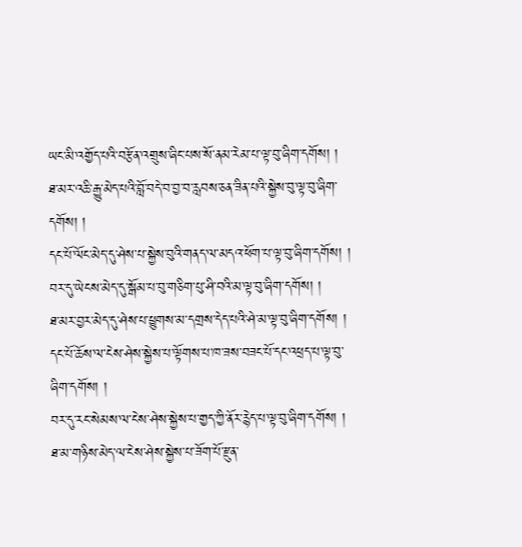ཡང་མི་འགྱོད་པའི་བརྩོན་འགྲུས་ཞིང་པས་སོ་ནམ་རེམ་པ་ལྟ་བུ་ཞིག་དགོས། །
ཐ་མར་འཆི་རྒྱུ་མེད་པའི་བློ་བདེ་བ་བྱ་བ་རླབས་ཅན་ཟིན་པའི་སྐྱེས་བུ་ལྟ་བུ་ཞིག་དགོས། །
དང་པོ་ལོང་མེད་དུ་ཤེས་པ་སྐྱེས་བུའི་གནད་ལ་མདའ་ཕོག་པ་ལྟ་བུ་ཞིག་དགོས། །
བར་དུ་ཡེངས་མེད་དུ་སྒོམ་པ་བུ་གཅིག་པུ་ཤི་བའི་མ་ལྟ་བུ་ཞིག་དགོས། །
ཐ་མར་བྱར་མེད་དུ་ཤེས་པ་ཕྱུགས་མ་དགྲས་དེད་པའི་ཤེ་མ་ལྟ་བུ་ཞིག་དགོས། །
དང་པོ་ཆོས་ལ་ངེས་ཤེས་སྐྱེས་པ་ལྟོགས་པ་ཁ་ཟས་བཟང་པོ་དང་འཕྲད་པ་ལྟ་བུ་ཞིག་དགོས། །
བར་དུ་རང་སེམས་ལ་ངེས་ཤེས་སྐྱེས་པ་གྱད་ཀྱི་ནོར་རྙེད་པ་ལྟ་བུ་ཞིག་དགོས། །
ཐ་མ་གཉིས་མེད་ལ་ངེས་ཤེས་སྐྱེས་པ་ཟོག་པོ་རྫུན་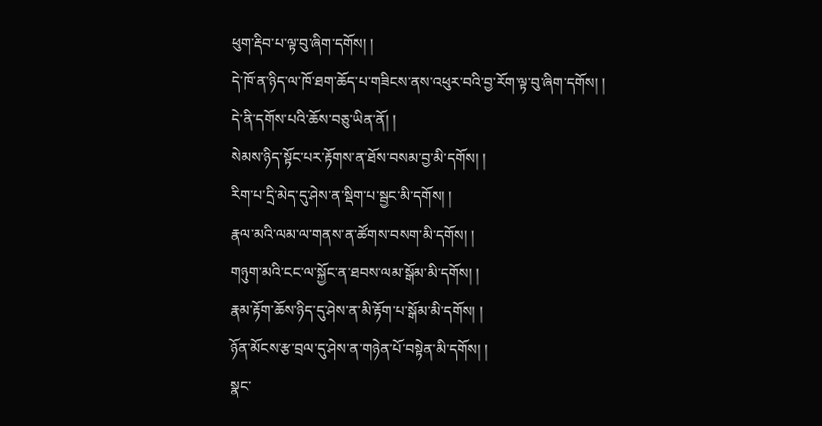ཕུག་རྡིབ་པ་ལྟ་བུ་ཞིག་དགོས། །
དེ་ཁོ་ན་ཉིད་ལ་ཁོ་ཐག་ཆོད་པ་གཟིངས་ནས་འཕུར་བའི་བྱ་རོག་ལྟ་བུ་ཞིག་དགོས། །
དེ་ནི་དགོས་པའི་ཆོས་བཅུ་ཡིན་ནོ། །
སེམས་ཉིད་སྟོང་པར་རྟོགས་ན་ཐོས་བསམ་བྱ་མི་དགོས། །
རིག་པ་དྲི་མེད་དུ་ཤེས་ན་སྡིག་པ་སྦྱང་མི་དགོས། །
རྣལ་མའི་ལམ་ལ་གནས་ན་ཚོགས་བསག་མི་དགོས། །
གཉུག་མའི་ངང་ལ་སྐྱོང་ན་ཐབས་ལམ་སྒོམ་མི་དགོས། །
རྣམ་རྟོག་ཆོས་ཉིད་དུ་ཤེས་ན་མི་རྟོག་པ་སྒོམ་མི་དགོས། །
ཉོན་མོངས་རྩ་བྲལ་དུ་ཤེས་ན་གཉེན་པོ་བསྟེན་མི་དགོས། །
སྣང་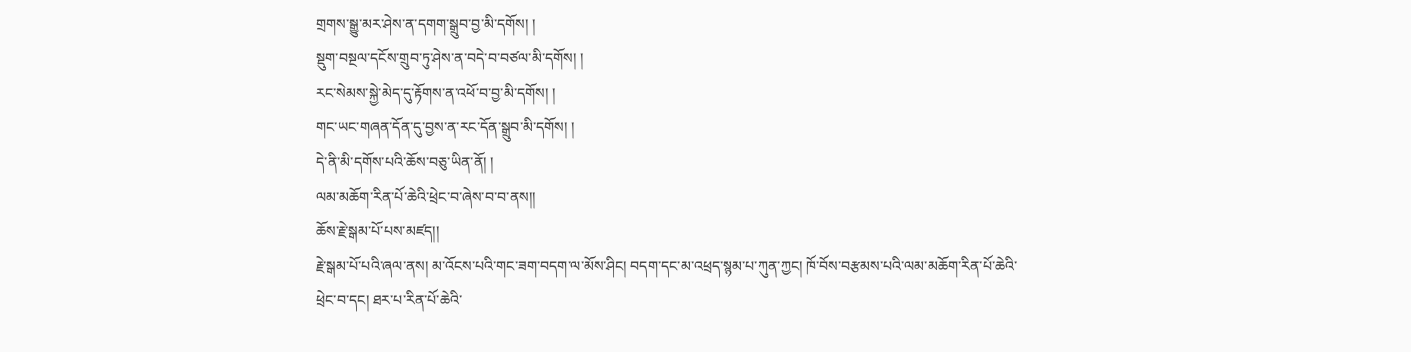གྲགས་སྒྱུ་མར་ཤེས་ན་དགག་སྒྲུབ་བྱ་མི་དགོས། །
སྡུག་བསྔལ་དངོས་གྲུབ་ཏུ་ཤེས་ན་བདེ་བ་བཙལ་མི་དགོས། །
རང་སེམས་སྐྱེ་མེད་དུ་རྟོགས་ན་འཕོ་བ་བྱ་མི་དགོས། །
གང་ཡང་གཞན་དོན་དུ་བྱས་ན་རང་དོན་སྒྲུབ་མི་དགོས། །
དེ་ནི་མི་དགོས་པའི་ཆོས་བཅུ་ཡིན་ནོ། །
ལམ་མཆོག་རིན་པོ་ཆེའི་ཕྲེང་བ་ཞེས་བ་བ་ནས།།
ཆོས་རྗེ་སྒམ་པོ་པས་མཛད།།
རྗེ་སྒམ་པོ་པའི་ཞལ་ནས། མ་འོངས་པའི་གང་ཟག་བདག་ལ་མོས་ཤིང། བདག་དང་མ་འཕྲད་སྙམ་པ་ཀུན་ཀྱང། ཁོ་བོས་བརྩམས་པའི་ལམ་མཆོག་རིན་པོ་ཆེའི་ཕྲེང་བ་དང། ཐར་པ་རིན་པོ་ཆེའི་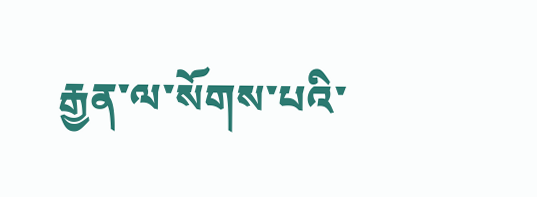རྒྱན་ལ་སོགས་པའི་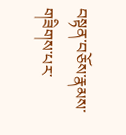བསྟན་བཅོས་རྣམས་གཟིགས་པར་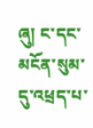ཞུ། ང་དང་མངོན་སུམ་དུ་འཕྲད་པ་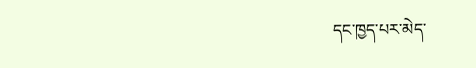དང་ཁྱད་པར་མེད་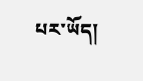པར་ཡོད།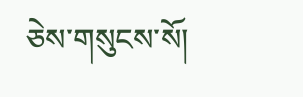ཅེས་གསུངས་སོ།